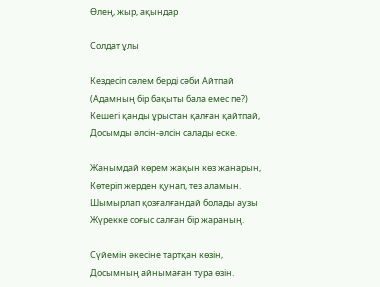Өлең, жыр, ақындар

Солдат ұлы

Кездесіп сәлем берді сәби Айтпай
(Адамның бір бақыты бала емес пе?)
Кешегі қанды ұрыстан қалған қайтпай,
Досымды әлсін-әлсін салады еске.

Жанымдай көрем жақын көз жанарын,
Көтеріп жерден қунап, тез аламын.
Шымырлап қозғалғандай болады аузы
Жүрекке соғыс салған бір жараның.

Сүйемін әкесіне тартқан көзін,
Досымның айнымаған тура өзін.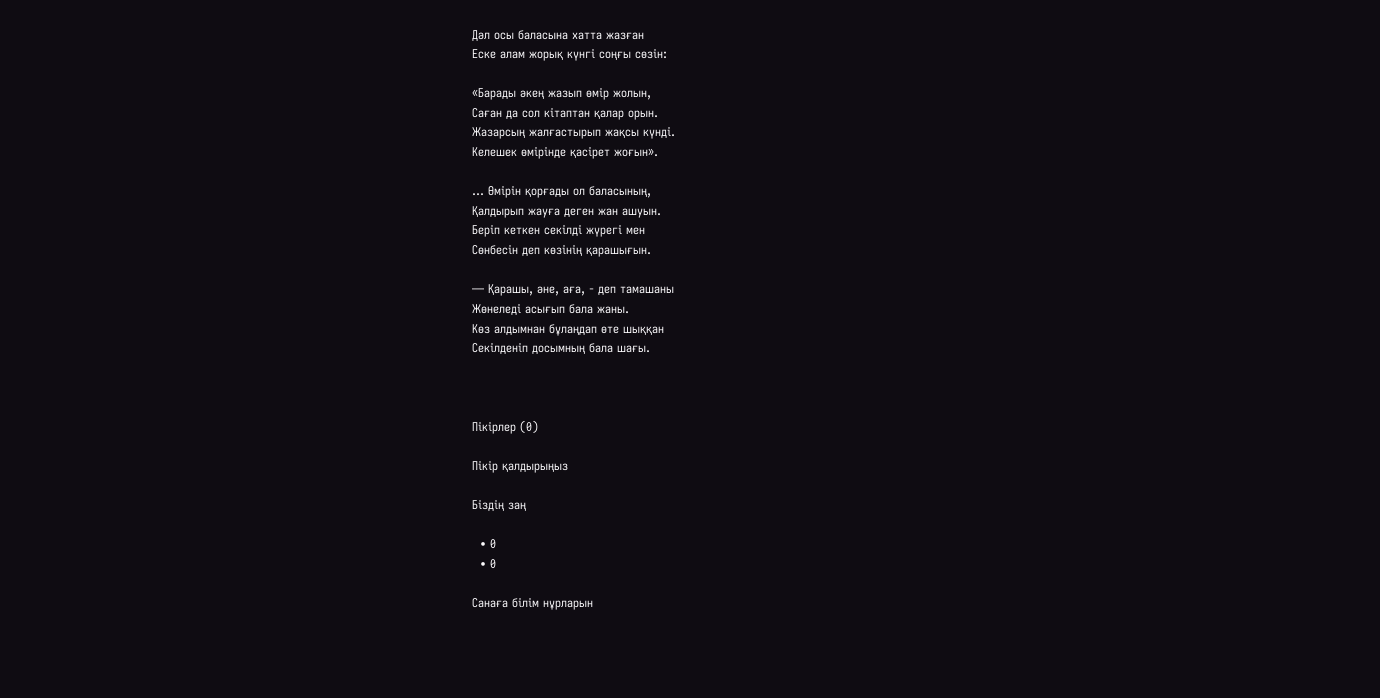Дәл осы баласына хатта жазған
Еске алам жорық күнгі соңғы сөзін:

«Барады әкең жазып өмір жолын,
Саған да сол кітаптан қалар орын.
Жазарсың жалғастырып жақсы күнді.
Келешек өмірінде қасірет жоғын».

... Өмірін қорғады ол баласының,
Қалдырып жауға деген жан ашуын.
Беріп кеткен секілді жүрегі мен
Сөнбесін деп көзінің қарашығын.

— Қарашы, әне, аға, - деп тамашаны
Жөнеледі асығып бала жаны.
Көз алдымнан бұлаңдап өте шыққан
Секілденіп досымның бала шағы.



Пікірлер (0)

Пікір қалдырыңыз

Біздің заң

  • 0
  • 0

Санаға білім нұрларын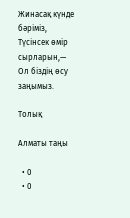Жинасақ күнде бәріміз,
Түсінсек өмір сырларын,—
Ол біздің өсу заңымыз.

Толық

Алматы таңы

  • 0
  • 0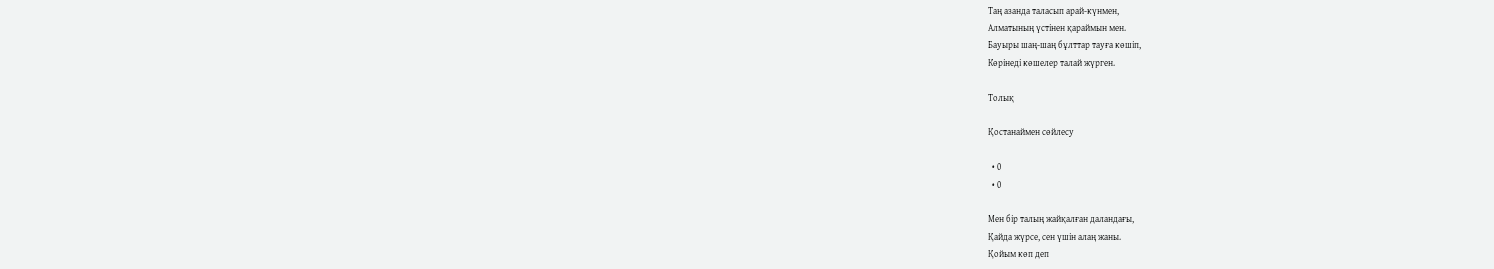Таң азанда таласып арай-күнмен,
Алматының үстінен қараймын мен.
Бауыры шаң-шаң бұлттар тауға көшіп,
Көрінеді көшелер талай жүрген.

Толық

Қостанаймен сөйлесу

  • 0
  • 0

Мен бір талың жайқалған даландағы,
Қайда жүрсе, сен үшін алаң жаны.
Қойым көп деп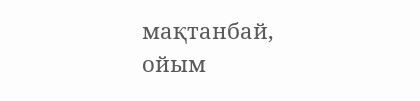мақтанбай, ойым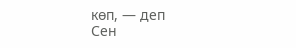көп, — деп
Сен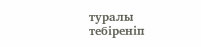туралы тебіреніп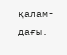қалам-дағы.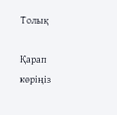Толық

Қарап көріңіз